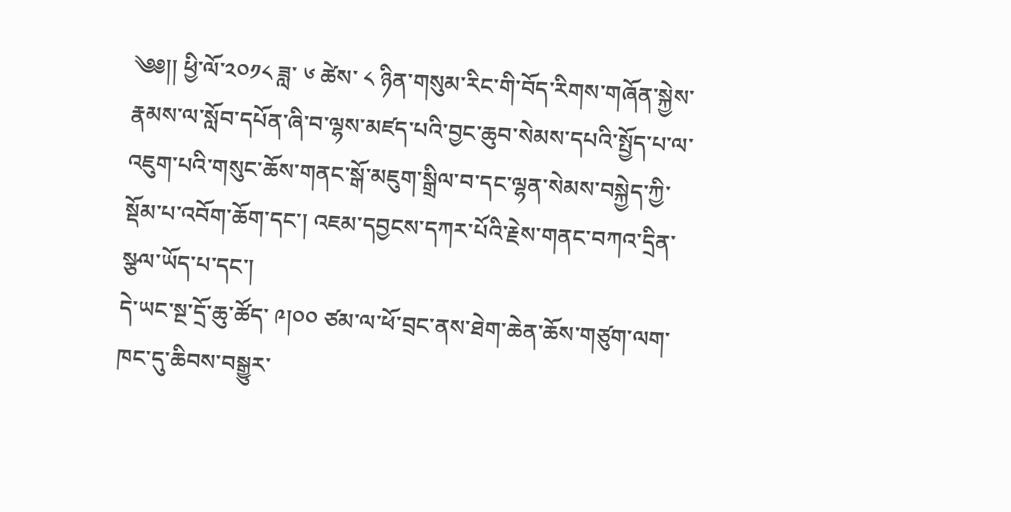༄༅།། ཕྱི་ལོ་༢༠༡༨ ཟླ་ ༦ ཚེས་ ༨ ཉིན་གསུམ་རིང་གི་བོད་རིགས་གཞོན་སྐྱེས་རྣམས་ལ་སློབ་དཔོན་ཞི་བ་ལྷས་མཛད་པའི་བྱང་ཆུབ་སེམས་དཔའི་སྤྱོད་པ་ལ་འཇུག་པའི་གསུང་ཆོས་གནང་སྒོ་མཇུག་སྒྲིལ་བ་དང་ལྷན་སེམས་བསྐྱེད་ཀྱི་སྡོམ་པ་འབོག་ཆོག་དང་། འཇམ་དབྱངས་དཀར་པོའི་རྗེས་གནང་བཀའ་དྲིན་སྩལ་ཡོད་པ་དང་།
དེ་ཡང་སྔ་དྲོ་ཆུ་ཚོད་ ༩།༠༠ ཙམ་ལ་ཕོ་བྲང་ནས་ཐེག་ཆེན་ཆོས་གཙུག་ལག་ཁང་དུ་ཆིབས་བསྒྱུར་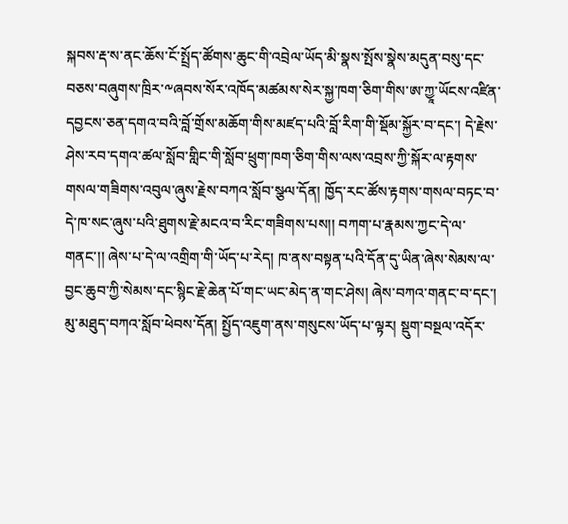སྐབས་རྡ་ས་ནང་ཆོས་ངོ་སྤྲོད་ཚོགས་ཆུང་གི་འབྲེལ་ཡོད་མི་སྣས་སྤོས་སྣེས་མདུན་བསུ་དང་བཅས་བཞུགས་ཁྲིར་༸ཞབས་སོར་འཁོད་མཚམས་སེར་སྐྱ་ཁག་ཅིག་གིས་ཨ་ཀྱཱ་ཡོངས་འཛིན་དབྱངས་ཅན་དགའ་བའི་བློ་གྲོས་མཆོག་གིས་མཛད་པའི་བློ་རིག་གི་སྡོམ་སྐྱོར་བ་དང་། དེ་རྗེས་ཤེས་རབ་དགའ་ཚལ་སློབ་གླིང་གི་སློབ་ཕྲུག་ཁག་ཅིག་གིས་ལས་འབྲས་ཀྱི་སྐོར་ལ་རྟགས་གསལ་གཟིགས་འབུལ་ཞུས་རྗེས་བཀའ་སློབ་སྩལ་དོན། ཁྱོད་རང་ཚོས་རྟགས་གསལ་བཏང་བ་དེ་ཁ་སང་ཞུས་པའི་ཐུགས་རྗེ་མངའ་བ་རིང་གཟིགས་པས།། བཀག་པ་རྣམས་ཀྱང་དེ་ལ་གནང་།། ཞེས་པ་དེ་ལ་འགྲིག་གི་ཡོད་པ་རེད། ཁ་ནས་བསྟན་པའི་དོན་དུ་ཡིན་ཞེས་སེམས་ལ་བྱང་ཆུབ་ཀྱི་སེམས་དང་སྙིང་རྗེ་ཆེན་པོ་གང་ཡང་མེད་ན་གང་ཤེས། ཞེས་བཀའ་གནང་བ་དང་།
མུ་མཐུད་བཀའ་སློབ་ཕེབས་དོན། སྤྱོད་འཇུག་ནས་གསུངས་ཡོད་པ་ལྟར། སྡུག་བསྔལ་འདོར་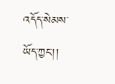འདོད་སེམས་ཡོད་ཀྱང་།།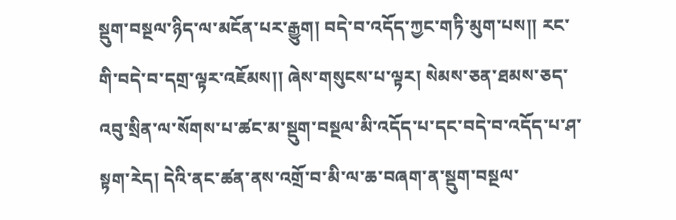སྡུག་བསྔལ་ཉིད་ལ་མངོན་པར་རྒྱུག། བདེ་བ་འདོད་ཀྱང་གཏི་མུག་པས།། རང་གི་བདེ་བ་དགྲ་ལྟར་འཇོམས།། ཞེས་གསུངས་པ་ལྟར། སེམས་ཅན་ཐམས་ཅད་འབུ་སྲིན་ལ་སོགས་པ་ཚང་མ་སྡུག་བསྔལ་མི་འདོད་པ་དང་བདེ་བ་འདོད་པ་ཤ་སྟག་རེད། དེའི་ནང་ཚན་ནས་འགྲོ་བ་མི་ལ་ཆ་བཞག་ན་སྡུག་བསྔལ་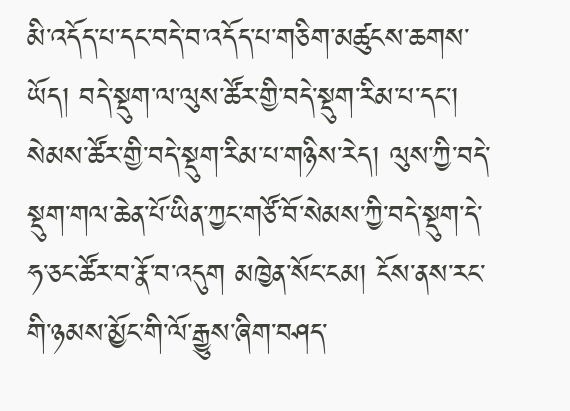མི་འདོད་པ་དང་བདེ་བ་འདོད་པ་གཅིག་མཚུངས་ཆགས་ཡོད། བདེ་སྡུག་ལ་ལུས་ཚོར་གྱི་བདེ་སྡུག་རིམ་པ་དང་། སེམས་ཚོར་གྱི་བདེ་སྡུག་རིམ་པ་གཉིས་རེད། ལུས་ཀྱི་བདེ་སྡུག་གལ་ཆེན་པོ་ཡིན་ཀྱང་གཙོ་བོ་སེམས་ཀྱི་བདེ་སྡུག་དེ་ཧ་ཅང་ཚོར་བ་རྣོ་བ་འདུག མཁྱེན་སོང་ངམ། ངོས་ནས་རང་གི་ཉམས་མྱོང་གི་ལོ་རྒྱུས་ཞིག་བཤད་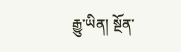རྒྱུ་ཡིན། སྔོན་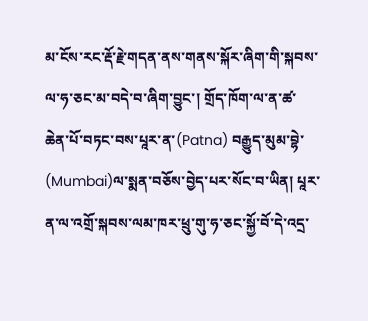མ་ངོས་རང་རྡོ་རྗེ་གདན་ནས་གནས་སྐོར་ཞིག་གི་སྐབས་ལ་ཧ་ཅང་མ་བདེ་བ་ཞིག་བྱུང་། གྲོད་ཁོག་ལ་ན་ཚ་ཆེན་པོ་བཏང་བས་པཱར་ན་(Patna) བརྒྱུད་མུམ་བྷེ་ (Mumbai)ལ་སྨན་བཅོས་བྱེད་པར་སོང་བ་ཡིན། པཱར་ན་ལ་འགྲོ་སྐབས་ལམ་ཁར་ཕྲུ་གུ་ཧ་ཅང་སྐྱོ་བོ་དེ་འདྲ་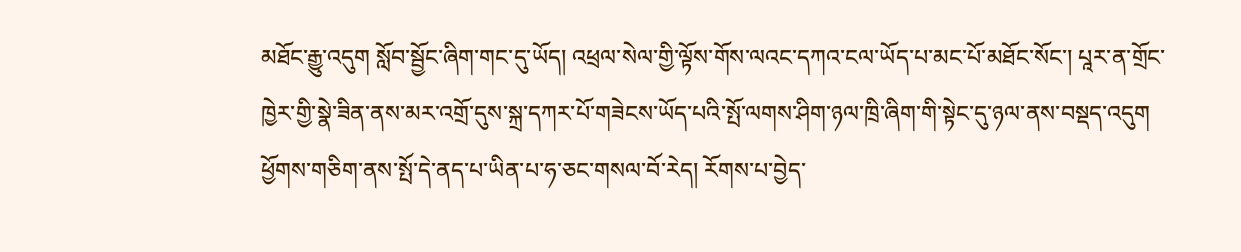མཐོང་རྒྱུ་འདུག སློབ་སྦྱོང་ཞིག་གང་དུ་ཡོད། འཕྲལ་སེལ་གྱི་ལྟོས་གོས་ལའང་དཀའ་ངལ་ཡོད་པ་མང་པོ་མཐོང་སོང་། པཱར་ན་གྲོང་ཁྱེར་གྱི་སྣེ་ཟིན་ནས་མར་འགྲོ་དུས་སྐྲ་དཀར་པོ་གཟེངས་ཡོད་པའི་སྤོ་ལགས་ཤིག་ཉལ་ཁྲི་ཞིག་གི་སྟེང་དུ་ཉལ་ནས་བསྡད་འདུག ཕྱོགས་གཅིག་ནས་སྤོ་དེ་ནད་པ་ཡིན་པ་ཧ་ཅང་གསལ་བོ་རེད། རོགས་པ་བྱེད་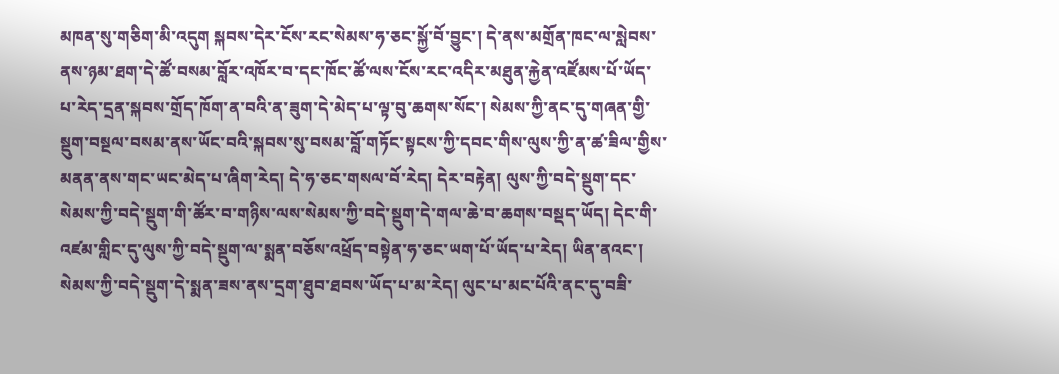མཁན་སུ་གཅིག་མི་འདུག སྐབས་དེར་ངོས་རང་སེམས་ཧ་ཅང་སྐྱོ་བོ་བྱུང་། དེ་ནས་མགྲོན་ཁང་ལ་སླེབས་ནས་ཉམ་ཐག་དེ་ཚོ་བསམ་བློར་འཁོར་བ་དང་ཁོང་ཚོ་ལས་ངོས་རང་འདིར་མཐུན་རྐྱེན་འཛོམས་པོ་ཡོད་པ་རེད་དྲན་སྐབས་གྲོད་ཁོག་ན་བའི་ན་ཟུག་དེ་མེད་པ་ལྟ་བུ་ཆགས་སོང་། སེམས་ཀྱི་ནང་དུ་གཞན་གྱི་སྡུག་བསྔལ་བསམ་ནས་ཡོང་བའི་སྐབས་སུ་བསམ་བློ་གཏོང་སྟངས་ཀྱི་དབང་གིས་ལུས་ཀྱི་ན་ཚ་ཟིལ་གྱིས་མནན་ནས་གང་ཡང་མེད་པ་ཞིག་རེད། དེ་ཧ་ཅང་གསལ་བོ་རེད། དེར་བརྟེན། ལུས་ཀྱི་བདེ་སྡུག་དང་སེམས་ཀྱི་བདེ་སྡུག་གི་ཚོར་བ་གཉིས་ལས་སེམས་ཀྱི་བདེ་སྡུག་དེ་གལ་ཆེ་བ་ཆགས་བསྡད་ཡོད། དེང་གི་འཛམ་གླིང་དུ་ལུས་ཀྱི་བདེ་སྡུག་ལ་སྨན་བཅོས་འཕྲོད་བསྟེན་ཧ་ཅང་ཡག་པོ་ཡོད་པ་རེད། ཡིན་ནའང་། སེམས་ཀྱི་བདེ་སྡུག་དེ་སྨན་ཟས་ནས་དྲག་ཐུབ་ཐབས་ཡོད་པ་མ་རེད། ལུང་པ་མང་པོའི་ནང་དུ་བཟི་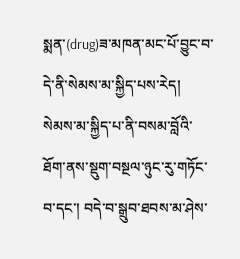སྨན་(drug)ཟ་མཁན་མང་པོ་བྱུང་བ་དེ་ནི་སེམས་མ་སྐྱིད་པས་རེད། སེམས་མ་སྐྱིད་པ་ནི་བསམ་བློའི་ཐོག་ནས་སྡུག་བསྔལ་ཉུང་རུ་གཏོང་བ་དང་། བདེ་བ་སྒྲུབ་ཐབས་མ་ཤེས་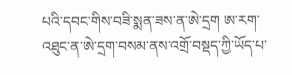པའི་དབང་གིས་བཟི་སྨན་ཟས་ན་ཨེ་དྲག ཨ་རག་འཐུང་ན་ཨེ་དྲག་བསམ་ནས་འགྲོ་བསྡད་ཀྱི་ཡོད་པ་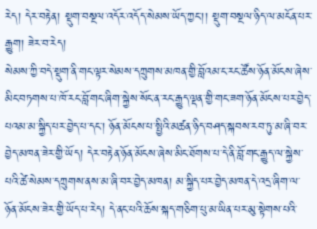རེད། དེར་བརྟེན། སྡུག་བསྔལ་འདོར་འདོད་སེམས་ཡོད་ཀྱང་།། སྡུག་བསྔལ་ཉིད་ལ་མངོན་པར་རྒྱུག། ཟེར་བ་རེད།
སེམས་ཀྱི་བདེ་སྡུག་ནི་གང་ལྟར་སེམས་དཀྲུགས་མཁན་གྱི་བློའམ་ང་རང་ཚོས་ཉོན་མོངས་ཞེས་མིང་བཏགས་པ་ཁོ་རང་བློ་གང་ཞིག་སྐྱེས་སོང་ན་རང་རྒྱུད་ལྡན་གྱི་གང་ཟག་ཉོན་མོངས་པར་བྱེད་པའམ་མ་སྐྱིད་པར་བྱེད་པ་དང་། ཉོན་མོངས་པ་སྤྱིའི་མཚན་ཉིད་བཤད་སྐབས་རབ་ཏུ་མ་ཞི་བར་བྱེད་མཁན་ཟེར་གྱི་ཡོད། དེར་བརྟེན་ཉོན་མོངས་ཞེས་མིང་ཐོགས་པ་དེ་ནི་བློ་གང་རྒྱུད་ལ་སྐྱེས་པའི་ཚེ་སེམས་དཀྲུགས་ནས་མ་ཞི་བར་བྱེད་མཁན། མ་སྐྱིད་པར་བྱེད་མཁན་དེ་འདྲ་ཞིག་ལ་ཉོན་མོངས་ཟེར་གྱི་ཡོད་པ་རེད། དེ་ནང་པའི་ཆོས་སྐད་གཅིག་པུ་མ་ཡིན་པར་མུ་སྟེགས་པའི་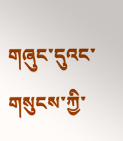གཞུང་དུའང་གསུངས་ཀྱི་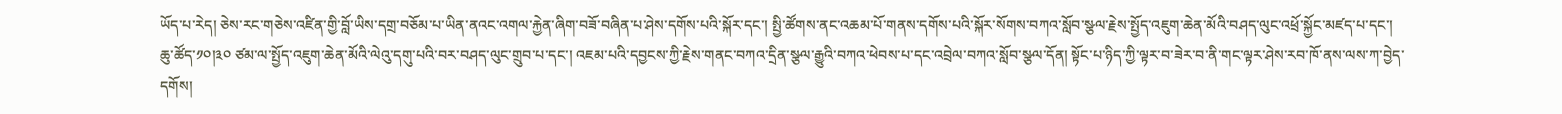ཡོད་པ་རེད། ཅེས་རང་གཅེས་འཛིན་གྱི་བློ་ཡིས་དགྲ་བཅོམ་པ་ཡིན་ནའང་འགལ་རྐྱེན་ཞིག་བཟོ་བཞིན་པ་ཤེས་དགོས་པའི་སྐོར་དང་། སྤྱི་ཚོགས་ནང་འཆམ་པོ་གནས་དགོས་པའི་སྐོར་སོགས་བཀའ་སློབ་སྩལ་རྗེས་སྤྱོད་འཇུག་ཆེན་མོའི་བཤད་ལུང་འཕྲོ་སྐྱོང་མཛད་པ་དང་།
ཆུ་ཚོད་༡༠།༣༠ ཙམ་ལ་སྤྱོད་འཇུག་ཆེན་མོའི་ལེའུ་དགུ་པའི་བར་བཤད་ལུང་གྲུབ་པ་དང་། འཇམ་པའི་དབྱངས་ཀྱི་རྗེས་གནང་བཀའ་དྲིན་སྩལ་རྒྱུའི་བཀའ་ཕེབས་པ་དང་འབྲེལ་བཀའ་སློབ་སྩལ་དོན། སྟོང་པ་ཉིད་ཀྱི་ལྟར་བ་ཟེར་བ་ནི་གང་ལྟར་ཤེས་རབ་ཁོ་ནས་ལས་ཀ་བྱེད་དགོས།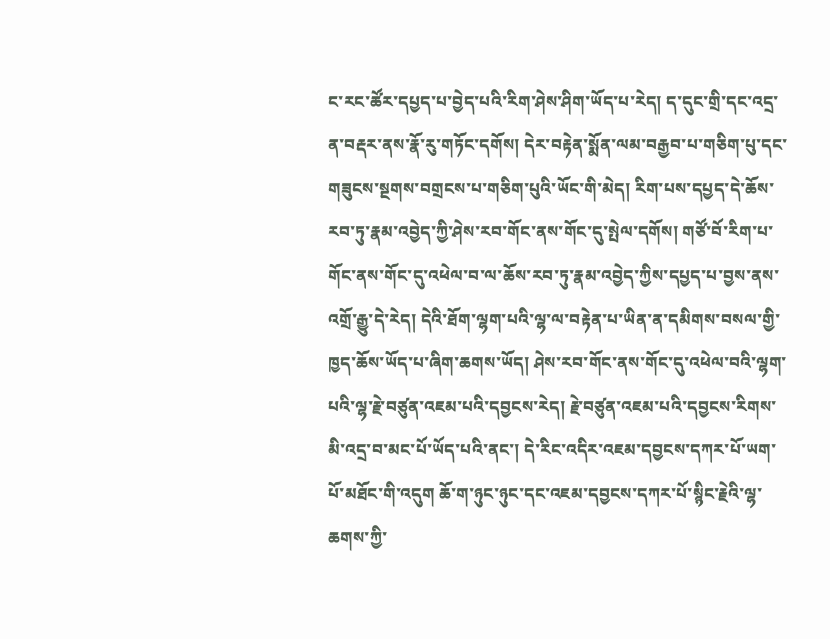ང་རང་ཚོར་དཔྱད་པ་བྱེད་པའི་རིག་ཤེས་ཤིག་ཡོད་པ་རེད། ད་དུང་གྲི་དང་འདྲ་ན་བརྡར་ནས་རྣོ་རུ་གཏོང་དགོས། དེར་བརྟེན་སྨོན་ལམ་བརྒྱབ་པ་གཅིག་པུ་དང་གཟུངས་སྔགས་བགྲངས་པ་གཅིག་པུའི་ཡོང་གི་མེད། རིག་པས་དཔྱད་དེ་ཆོས་རབ་ཏུ་རྣམ་འབྱེད་ཀྱི་ཤེས་རབ་གོང་ནས་གོང་དུ་སྤེལ་དགོས། གཙོ་བོ་རིག་པ་གོང་ནས་གོང་དུ་འཕེལ་བ་ལ་ཆོས་རབ་ཏུ་རྣམ་འབྱེད་ཀྱིས་དཔྱད་པ་བྱས་ནས་འགྲོ་རྒྱུ་དེ་རེད། དེའི་ཐོག་ལྷག་པའི་ལྷ་ལ་བརྟེན་པ་ཡིན་ན་དམིགས་བསལ་གྱི་ཁྱད་ཆོས་ཡོད་པ་ཞིག་ཆགས་ཡོད། ཤེས་རབ་གོང་ནས་གོང་དུ་འཕེལ་བའི་ལྷག་པའི་ལྷ་རྗེ་བཙུན་འཇམ་པའི་དབྱངས་རེད། རྗེ་བཙུན་འཇམ་པའི་དབྱངས་རིགས་མི་འདྲ་བ་མང་པོ་ཡོད་པའི་ནང་། དེ་རིང་འདིར་འཇམ་དབྱངས་དཀར་པོ་ཡག་པོ་མཐོང་གི་འདུག ཆོ་ག་ཉུང་ཉུང་དང་འཇམ་དབྱངས་དཀར་པོ་སྙིང་རྗེའི་ལྷ་ཆགས་ཀྱི་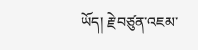ཡོད། རྗེ་བཙུན་འཇམ་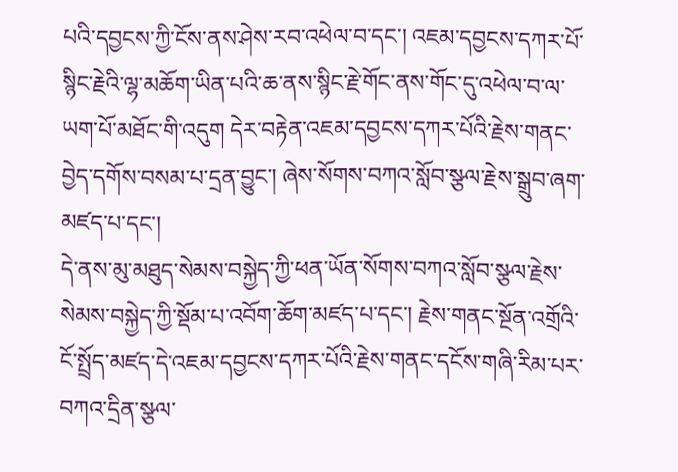པའི་དབྱངས་ཀྱི་ངོས་ནས་ཤེས་རབ་འཕེལ་བ་དང་། འཇམ་དབྱངས་དཀར་པོ་སྙིང་རྗེའི་ལྷ་མཆོག་ཡིན་པའི་ཆ་ནས་སྙིང་རྗེ་གོང་ནས་གོང་དུ་འཕེལ་བ་ལ་ཡག་པོ་མཐོང་གི་འདུག དེར་བརྟེན་འཇམ་དབྱངས་དཀར་པོའི་རྗེས་གནང་བྱེད་དགོས་བསམ་པ་དྲན་བྱུང་། ཞེས་སོགས་བཀའ་སློབ་སྩལ་རྗེས་སྒྲུབ་ཞག་མཛད་པ་དང་།
དེ་ནས་མུ་མཐུད་སེམས་བསྐྱེད་ཀྱི་ཕན་ཡོན་སོགས་བཀའ་སློབ་སྩལ་རྗེས་སེམས་བསྐྱེད་ཀྱི་སྡོམ་པ་འབོག་ཆོག་མཛད་པ་དང་། རྗེས་གནང་སྔོན་འགྲོའི་ངོ་སྤྲོད་མཛད་དེ་འཇམ་དབྱངས་དཀར་པོའི་རྗེས་གནང་དངོས་གཞི་རིམ་པར་བཀའ་དྲིན་སྩལ་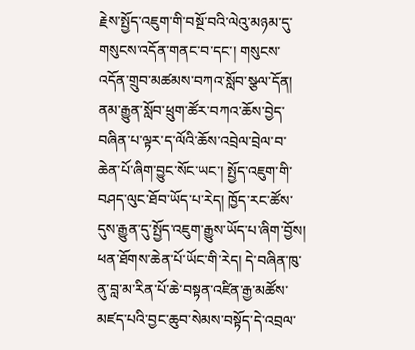རྗེས་སྤྱོད་འཇུག་གི་བསྔོ་བའི་ལེའུ་མཉམ་དུ་གསུངས་འདོན་གནང་བ་དང་། གསུངས་འདོན་གྲུབ་མཚམས་བཀའ་སློབ་སྩལ་དོན། ནམ་རྒྱུན་སློབ་ཕྲུག་ཚོར་བཀའ་ཆོས་བྱེད་བཞིན་པ་ལྟར་ད་ལོའི་ཆོས་འབྲེལ་བྲེལ་བ་ཆེན་པོ་ཞིག་བྱུང་སོང་ཡང་། སྤྱོད་འཇུག་གི་བཤད་ལུང་ཐོབ་ཡོད་པ་རེད། ཁྱོད་རང་ཚོས་དུས་རྒྱུན་དུ་སྤྱོད་འཇུག་རྒྱུས་ཡོད་པ་ཞིག་བྱོས། ཕན་ཐོགས་ཆེན་པོ་ཡོང་གི་རེད། དེ་བཞིན་ཁུ་ནུ་བླ་མ་རིན་པོ་ཆེ་བསྟན་འཛིན་རྒྱ་མཚོས་མཛད་པའི་བྱང་ཆུབ་སེམས་བསྟོད་དེ་འབྲལ་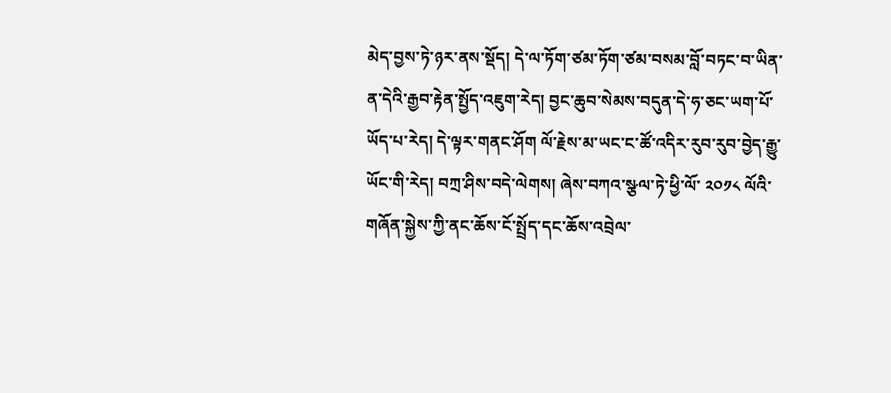མེད་བྱས་ཏེ་ཉར་ནས་སྡོད། དེ་ལ་ཏོག་ཙམ་ཏོག་ཙམ་བསམ་བློ་བཏང་བ་ཡིན་ན་དེའི་རྒྱབ་རྟེན་སྤྱོད་འཇུག་རེད། བྱང་ཆུབ་སེམས་བདུན་དེ་ཧ་ཅང་ཡག་པོ་ཡོད་པ་རེད། དེ་ལྟར་གནང་ཤོག ལོ་རྗེས་མ་ཡང་ང་ཚོ་འདིར་རུབ་རུབ་བྱེད་རྒྱུ་ཡོང་གི་རེད། བཀྲ་ཤིས་བདེ་ལེགས། ཞེས་བཀའ་སྩལ་ཏེ་ཕྱི་ལོ་ ༢༠༡༨ ལོའི་གཞོན་སྐྱེས་ཀྱི་ནང་ཆོས་ངོ་སྤྲོད་དང་ཆོས་འབྲེལ་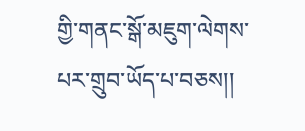གྱི་གནང་སྒོ་མཇུག་ལེགས་པར་གྲུབ་ཡོད་པ་བཅས།།